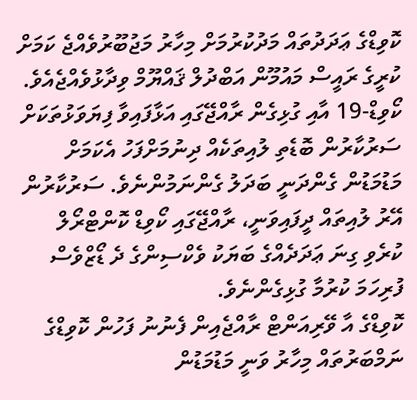ކޮވިޑްގެ ޢަދަދުތައް މަދުކުރުމަށް މިހާރު މަޖުބޫރުވެއްޖެ ކަމަށް ކުރީގެ ރައީސް މައުމޫން އަބްދުލް ޤައްޔޫމް ވިދާޅުވެއްޖެއެވެ.
ކޯވިޑް-19 އާއި ގުޅިގެން ރާއްޖޭގައި އަޅާފައިވާ ފިޔަވަޅުތަކަށް ސަރުކާރުން ބޮޑެތި ލުއިތަކެއް ދިނުމަށްފަހު އެކަމަށް މަޑުމަޑުން ގެންދަނީ ބަދަލު ގެންނަމުންނެވެ. ސަރުކާރުން އޭރު ލުއިތައް ދީފައިވަނީ، ރާއްޖޭގައި ކޯވިޑް ކޮންޓްރޯލް ކުރެވި ގިނަ ޢަދަދެއްގެ ބަޔަކު ވެކްސިންގެ ދެ ޑޯޒްވެސް ފުރިހަމަ ކުރުމާ ގުޅިގެންނެވެ.
ކޮވިޑްގެ އާ ވޭރިއަންޓް ރާއްޖެއިން ފެނުނު ފަހުން ކޮވިޑްގެ ނަމްބަރުތައް މިހާރު ވަނީ މަޑުމަޑުން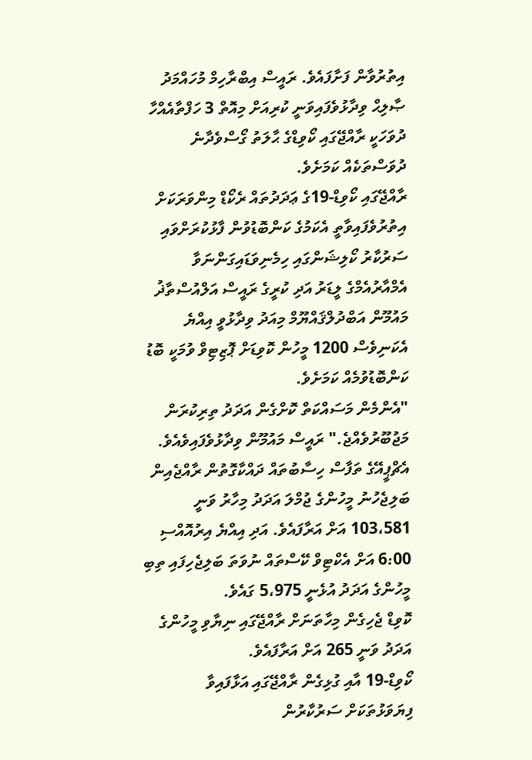އިތުރުވާން ފަށާފައެވެ. ރައީސް އިބްރާހިމް މުހައްމަދު ޞާލިޙް ވިދާޅުވެފައިވަނީ ކުރިއަށް މިއޮތް 3 ހަފްތާއެއްހާ ދުވަހަކީ ރާއްޖޭގައި ކޯވިޑްގެ ޙާލަތު ގޯސްވެދާނެ ދުވަސްތަކެއް ކަމަށެވެ.
ރާއްޖޭގައި ކޯވިޑް-19ގެ ޢަދަދުތައް ރެކޯޑް މިންވަރަކަށް އިތުރުވެފައިވާތީ އެކަމުގެ ކަންބޮޑުވުން ފާޅުކުރަށްވައި ސަރުކާރު ކޯލިޝަންގައި ހިމެނިވަޑައިގަންނަވާ އެމްއާރުއެމްގެ ލީޑަރު އަދި ކުރީގެ ރައީސް އަލްއުސްތާޛު މައުމޫން އަބްދުލްޤައްޔޫމް މިއަދު ވިދާޅުވީ އިއްޔެ އެކަނިވެސް 1200 މީހުން ކޮވިޑަށް ޕޮޒިޓިވް ވުމަކީ ބޮޑު ކަންބޮޑުވުމެއް ކަމަށެވެ.
"އެންމެން މަސައްކަތް ކޮށްގެން އަދަދު ތިރިކުރަން މަޖުބޫރުވެއްޖެ." ރައީސް މައުމޫން ވިދާޅުވެފައިވެއެވެ.
އެޗްޕީއޭގެ ތަފާސް ހިސާބުތައް ދައްކާގޮތުން ރާއްޖެއިން ބަލިޖެހުނު މީހުންގެ ޖުމްލަ އަދަދު މިހާރު ވަނީ 103،581 އަށް އަރާފައެވެ. އަދި އިއްޔެ އިރުއޮއްސި 6:00 އަށް އެކްޓިވް ކޭސްތައް ނުވަތަ ބަލިޖެހިފައި ތިބި މީހުންގެ އަދަދު އުޅެނީ 5،975 ގައެވެ.
ކޮވިޑް ޖެހިގެން މިހާތަނަށް ރާއްޖޭގައި ނިޔާވި މީހުންގެ އަދަދު ވަނީ 265 އަށް އަރާފައެވެ.
ކޯވިޑް-19 އާއި ގުޅިގެން ރާއްޖޭގައި އަޅާފައިވާ ފިޔަވަޅުތަކަށް ސަރުކާރުން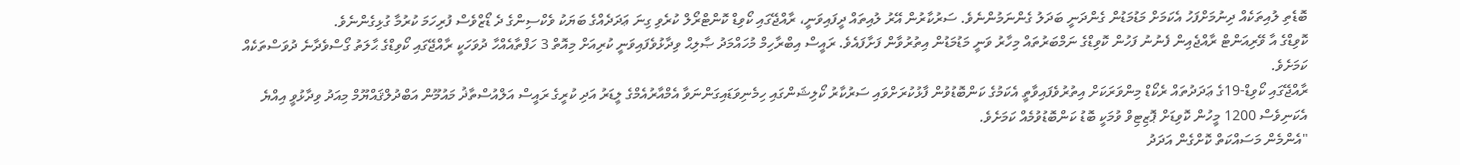ބޮޑެތި ލުއިތަކެއް ދިނުމަށްފަހު އެކަމަށް މަޑުމަޑުން ގެންދަނީ ބަދަލު ގެންނަމުންނެވެ. ސަރުކާރުން އޭރު ލުއިތައް ދީފައިވަނީ، ރާއްޖޭގައި ކޯވިޑް ކޮންޓްރޯލް ކުރެވި ގިނަ ޢަދަދެއްގެ ބަޔަކު ވެކްސިންގެ ދެ ޑޯޒްވެސް ފުރިހަމަ ކުރުމާ ގުޅިގެންނެވެ.
ކޮވިޑްގެ އާ ވޭރިއަންޓް ރާއްޖެއިން ފެނުނު ފަހުން ކޮވިޑްގެ ނަމްބަރުތައް މިހާރު ވަނީ މަޑުމަޑުން އިތުރުވާން ފަށާފައެވެ. ރައީސް އިބްރާހިމް މުހައްމަދު ޞާލިޙް ވިދާޅުވެފައިވަނީ ކުރިއަށް މިއޮތް 3 ހަފްތާއެއްހާ ދުވަހަކީ ރާއްޖޭގައި ކޯވިޑްގެ ޙާލަތު ގޯސްވެދާނެ ދުވަސްތަކެއް ކަމަށެވެ.
ރާއްޖޭގައި ކޯވިޑް-19ގެ ޢަދަދުތައް ރެކޯޑް މިންވަރަކަށް އިތުރުވެފައިވާތީ އެކަމުގެ ކަންބޮޑުވުން ފާޅުކުރަށްވައި ސަރުކާރު ކޯލިޝަންގައި ހިމެނިވަޑައިގަންނަވާ އެމްއާރުއެމްގެ ލީޑަރު އަދި ކުރީގެ ރައީސް އަލްއުސްތާޛު މައުމޫން އަބްދުލްޤައްޔޫމް މިއަދު ވިދާޅުވީ އިއްޔެ އެކަނިވެސް 1200 މީހުން ކޮވިޑަށް ޕޮޒިޓިވް ވުމަކީ ބޮޑު ކަންބޮޑުވުމެއް ކަމަށެވެ.
"އެންމެން މަސައްކަތް ކޮށްގެން އަދަދު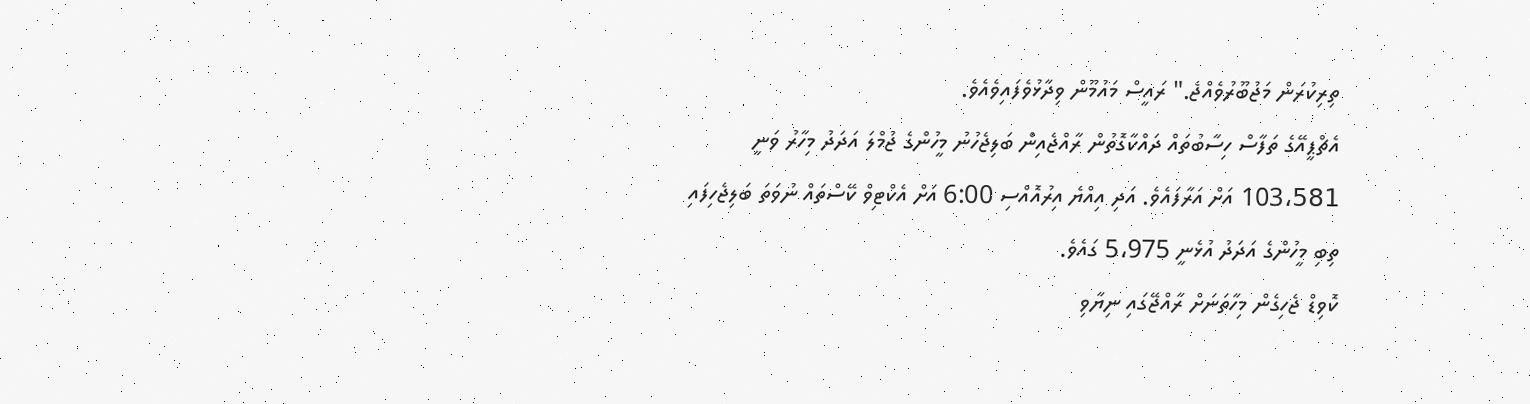ތިރިކުރަން މަޖުބޫރުވެއްޖެ." ރައީސް މައުމޫން ވިދާޅުވެފައިވެއެވެ.
އެޗްޕީއޭގެ ތަފާސް ހިސާބުތައް ދައްކާގޮތުން ރާއްޖެއިން ބަލިޖެހުނު މީހުންގެ ޖުމްލަ އަދަދު މިހާރު ވަނީ 103،581 އަށް އަރާފައެވެ. އަދި އިއްޔެ އިރުއޮއްސި 6:00 އަށް އެކްޓިވް ކޭސްތައް ނުވަތަ ބަލިޖެހިފައި ތިބި މީހުންގެ އަދަދު އުޅެނީ 5،975 ގައެވެ.
ކޮވިޑް ޖެހިގެން މިހާތަނަށް ރާއްޖޭގައި ނިޔާވި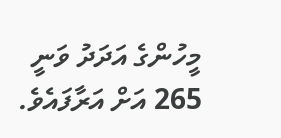މީހުންގެ އަދަދު ވަނީ 265 އަށް އަރާފައެވެ.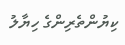ކިޔުންތެރިންގެ ހިޔާލު